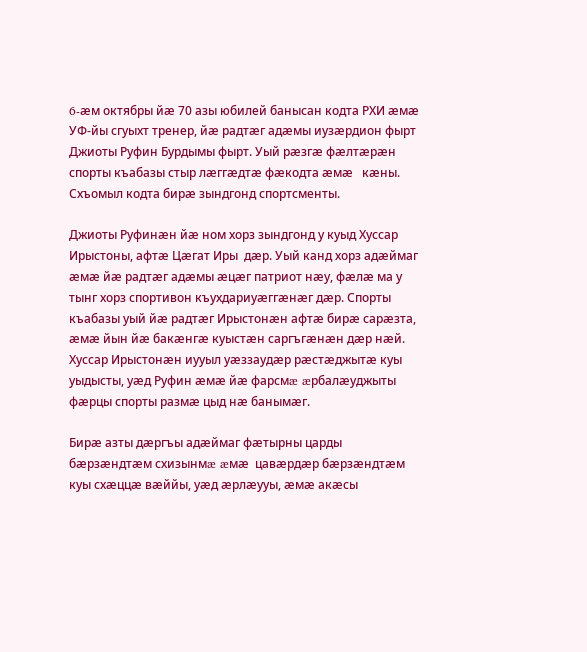6-æм октябры йæ 70 азы юбилей банысан кодта РХИ æмæ УФ-йы сгуыхт тренер, йæ радтæг адæмы иузæрдион фырт Джиоты Руфин Бурдымы фырт. Уый рæзгæ фæлтæрæн спорты къабазы стыр лæггæдтæ фæкодта æмæ   кæны. Схъомыл кодта бирæ зындгонд спортсменты.

Джиоты Руфинæн йæ ном хорз зындгонд у куыд Хуссар Ирыстоны, афтæ Цæгат Иры  дæр. Уый канд хорз адæймаг æмæ йæ радтæг адæмы æцæг патриот нæу, фæлæ ма у тынг хорз спортивон къухдариуæггæнæг дæр. Спорты къабазы уый йæ радтæг Ирыстонæн афтæ бирæ сарæзта, æмæ йын йæ бакæнгæ куыстæн саргъгæнæн дæр нæй. Хуссар Ирыстонæн иууыл уæззаудæр рæстæджытæ куы уыдысты, уæд Руфин æмæ йæ фарсмæ æрбалæуджыты фæрцы спорты размæ цыд нæ банымæг.

Бирæ азты дæргъы адæймаг фæтырны царды бæрзæндтæм схизынмæ æмæ  цавæрдæр бæрзæндтæм куы схæццæ вæййы, уæд æрлæууы, æмæ акæсы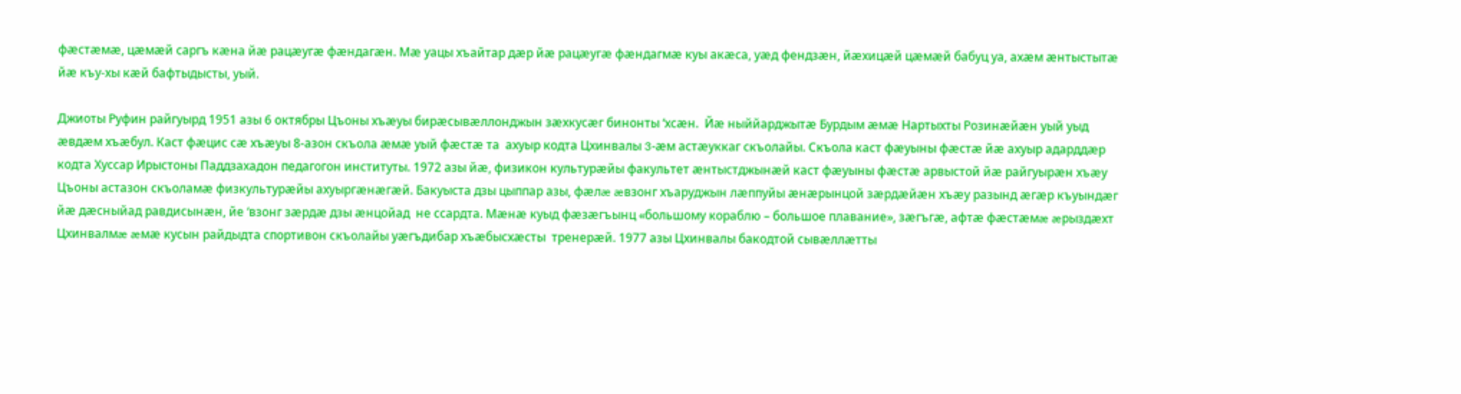фæстæмæ, цæмæй саргъ кæна йæ рацæугæ фæндагæн. Мæ уацы хъайтар дæр йæ рацæугæ фæндагмæ куы акæса, уæд фендзæн, йæхицæй цæмæй бабуц уа, ахæм æнтыстытæ йæ къу-хы кæй бафтыдысты, уый.

Джиоты Руфин райгуырд 1951 азы 6 октябры Цъоны хъæуы бирæсывæллонджын зæхкусæг бинонты ‘хсæн.  Йæ ныййарджытæ Бурдым æмæ Нартыхты Розинæйæн уый уыд æвдæм хъæбул. Каст фæцис сæ хъæуы 8-азон скъола æмæ уый фæстæ та  ахуыр кодта Цхинвалы 3-æм астæуккаг скъолайы. Скъола каст фæуыны фæстæ йæ ахуыр адарддæр кодта Хуссар Ирыстоны Паддзахадон педагогон институты. 1972 азы йæ, физикон культурæйы факультет æнтыстджынæй каст фæуыны фæстæ арвыстой йæ райгуырæн хъæу Цъоны астазон скъоламæ физкультурæйы ахуыргæнæгæй. Бакуыста дзы цыппар азы, фæлæ æвзонг хъаруджын лæппуйы æнæрынцой зæрдæйæн хъæу разынд æгæр къуындæг йæ дæсныйад равдисынæн, йе ‘взонг зæрдæ дзы æнцойад  не ссардта. Мæнæ куыд фæзæгъынц «большому кораблю – большое плавание», зæгъгæ, афтæ фæстæмæ æрыздæхт Цхинвалмæ æмæ кусын райдыдта спортивон скъолайы уæгъдибар хъæбысхæсты  тренерæй. 1977 азы Цхинвалы бакодтой сывæллæтты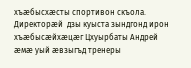хъæбысхæсты спортивон скъола.  Директорæй  дзы куыста зындгонд ирон хъæбысæйхæцæг Цхуырбаты Андрей æмæ уый æвзыгъд тренеры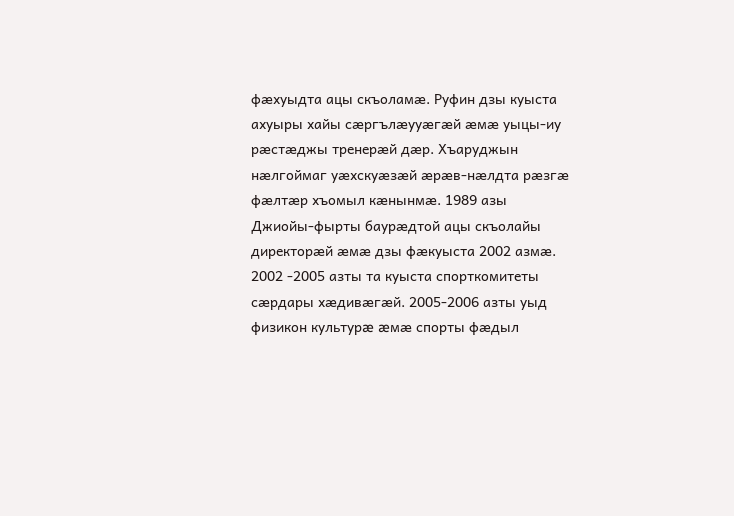фæхуыдта ацы скъоламæ. Руфин дзы куыста ахуыры хайы сæргълæууæгæй æмæ уыцы-иу рæстæджы тренерæй дæр. Хъаруджын нæлгоймаг уæхскуæзæй æрæв-нæлдта рæзгæ фæлтæр хъомыл кæнынмæ. 1989 азы Джиойы-фырты баурæдтой ацы скъолайы директорæй æмæ дзы фæкуыста 2002 азмæ. 2002 -2005 азты та куыста спорткомитеты сæрдары хæдивæгæй. 2005-2006 азты уыд физикон культурæ æмæ спорты фæдыл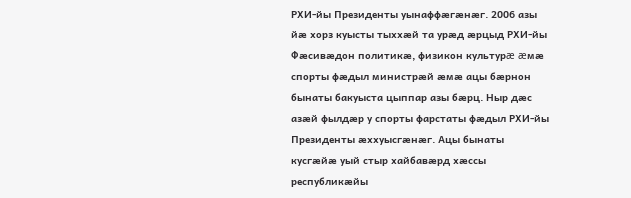РХИ-йы Президенты уынаффæгæнæг. 2006 азы йæ хорз куысты тыххæй та урæд æрцыд РХИ-йы Фæсивæдон политикæ, физикон культурæ æмæ спорты фæдыл министрæй æмæ ацы бæрнон бынаты бакуыста цыппар азы бæрц. Ныр дæс азæй фылдæр у спорты фарстаты фæдыл РХИ-йы Президенты æххуысгæнæг. Ацы бынаты кусгæйæ уый стыр хайбавæрд хæссы республикæйы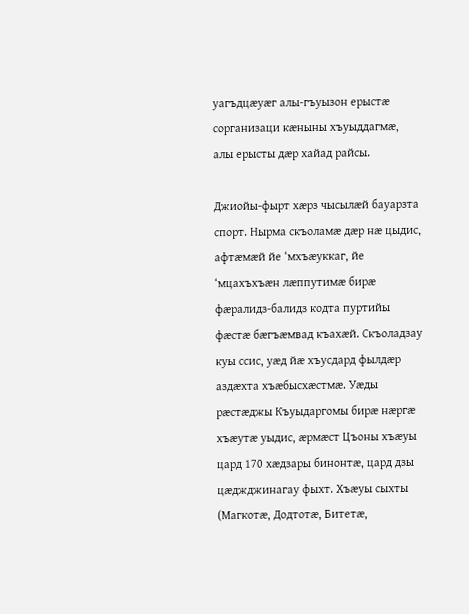уагъдцæуæг алы-гъуызон ерыстæ сорганизаци кæныны хъуыддагмæ, алы ерысты дæр хайад райсы.

Джиойы-фырт хæрз чысылæй бауарзта спорт. Нырма скъоламæ дæр нæ цыдис, афтæмæй йе ‘мхъæуккаг, йе ‘мцахъхъæн лæппутимæ бирæ фæралидз-балидз кодта пуртийы фæстæ бæгъæмвад къахæй. Скъоладзау куы ссис, уæд йæ хъусдард фылдæр аздæхта хъæбысхæстмæ. Уæды рæстæджы Къуыдаргомы бирæ нæргæ хъæутæ уыдис, æрмæст Цъоны хъæуы цард 170 хæдзары бинонтæ, цард дзы цæджджинагау фыхт. Хъæуы сыхты (Магкотæ, Додтотæ, Битетæ,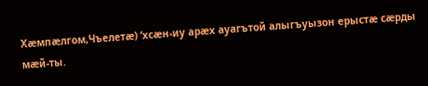Хæмпæлгом,Чъелетæ) ‘хсæн-иу арæх ауагътой алыгъуызон ерыстæ сæрды мæй-ты.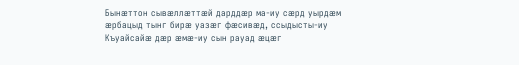Бынæттон сывæллæттæй дарддæр ма-иу сæрд уырдæм æрбацыд тынг бирæ уазæг фæсивæд, ссыдысты-иу Къуайсайæ дæр æмæ-иу сын рауад æцæг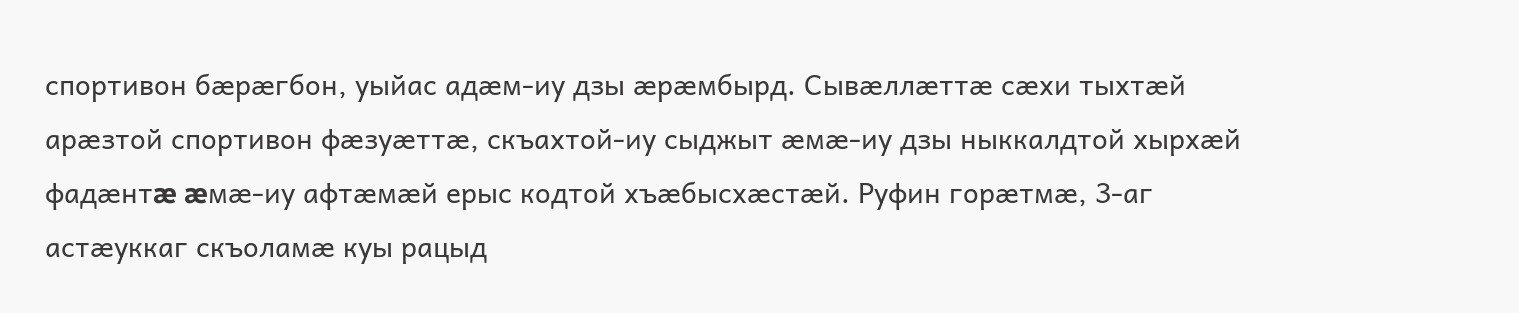спортивон бæрæгбон, уыйас адæм-иу дзы æрæмбырд. Сывæллæттæ сæхи тыхтæй арæзтой спортивон фæзуæттæ, скъахтой-иу сыджыт æмæ-иу дзы ныккалдтой хырхæй фадæнтæ æмæ-иу афтæмæй ерыс кодтой хъæбысхæстæй. Руфин горæтмæ, 3-аг астæуккаг скъоламæ куы рацыд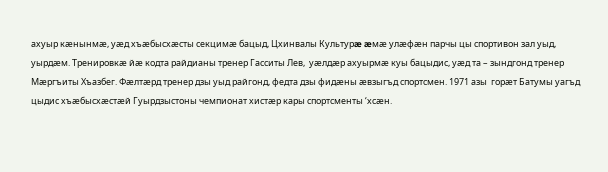ахуыр кæнынмæ, уæд хъæбысхæсты секцимæ бацыд, Цхинвалы Культурæ æмæ улæфæн парчы цы спортивон зал уыд, уырдæм. Тренировкæ йæ кодта райдианы тренер Гасситы Лев,  уæлдæр ахуырмæ куы бацыдис, уæд та – зындгонд тренер Мæргъиты Хъазбег. Фæлтæрд тренер дзы уыд райгонд, федта дзы фидæны æвзыгъд спортсмен. 1971 азы  горæт Батумы уагъд цыдис хъæбысхæстæй Гуырдзыстоны чемпионат хистæр кары спортсменты ‘хсæн.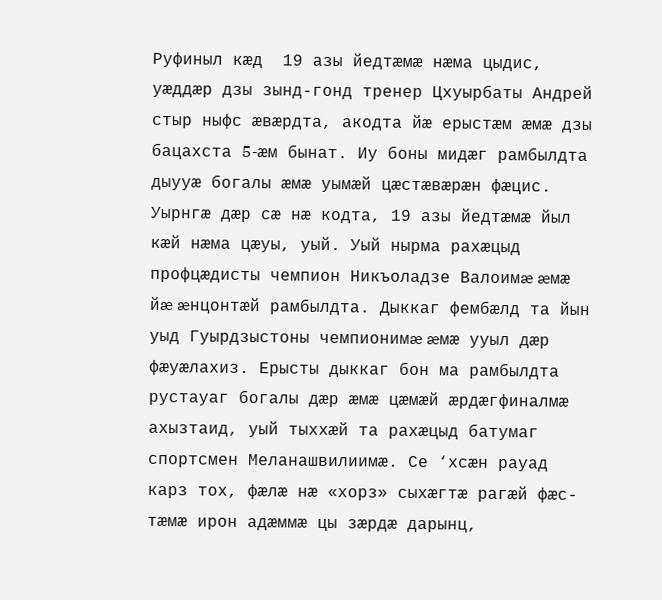Руфиныл кæд  19 азы йедтæмæ нæма цыдис, уæддæр дзы зынд-гонд тренер Цхуырбаты Андрей стыр ныфс æвæрдта, акодта йæ ерыстæм æмæ дзы бацахста 5-æм бынат. Иу боны мидæг рамбылдта дыууæ богалы æмæ уымæй цæстæвæрæн фæцис. Уырнгæ дæр сæ нæ кодта, 19 азы йедтæмæ йыл кæй нæма цæуы, уый. Уый нырма рахæцыд профцæдисты чемпион Никъоладзе Валоимæ æмæ йæ æнцонтæй рамбылдта. Дыккаг фембæлд та йын уыд Гуырдзыстоны чемпионимæ æмæ ууыл дæр фæуæлахиз. Ерысты дыккаг бон ма рамбылдта рустауаг богалы дæр æмæ цæмæй æрдæгфиналмæ ахызтаид, уый тыххæй та рахæцыд батумаг спортсмен Меланашвилиимæ. Се ‘хсæн рауад карз тох, фæлæ нæ «хорз» сыхæгтæ рагæй фæс-тæмæ ирон адæммæ цы зæрдæ дарынц,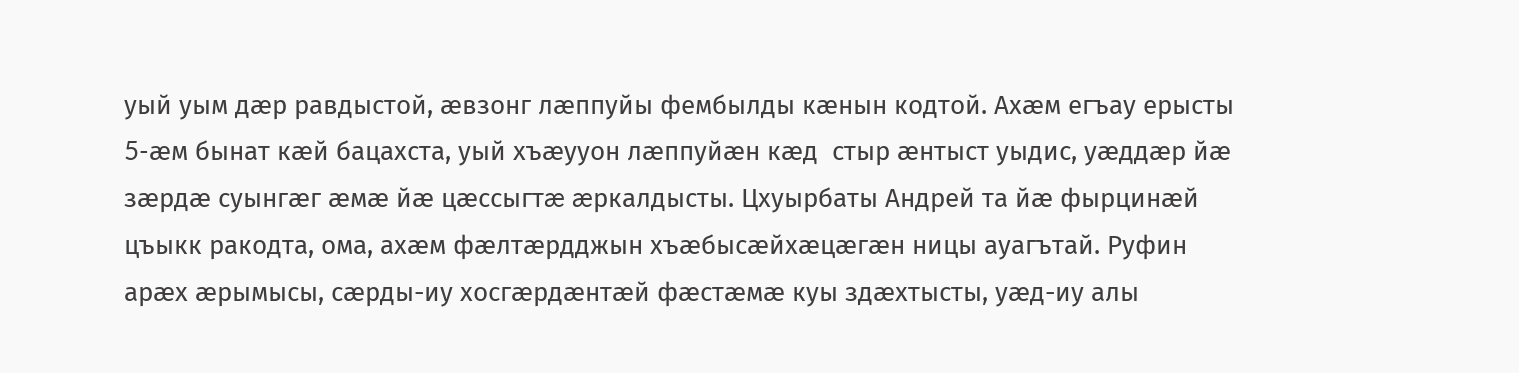уый уым дæр равдыстой, æвзонг лæппуйы фембылды кæнын кодтой. Ахæм егъау ерысты 5-æм бынат кæй бацахста, уый хъæууон лæппуйæн кæд  стыр æнтыст уыдис, уæддæр йæ зæрдæ суынгæг æмæ йæ цæссыгтæ æркалдысты. Цхуырбаты Андрей та йæ фырцинæй цъыкк ракодта, ома, ахæм фæлтæрдджын хъæбысæйхæцæгæн ницы ауагътай. Руфин арæх æрымысы, сæрды-иу хосгæрдæнтæй фæстæмæ куы здæхтысты, уæд-иу алы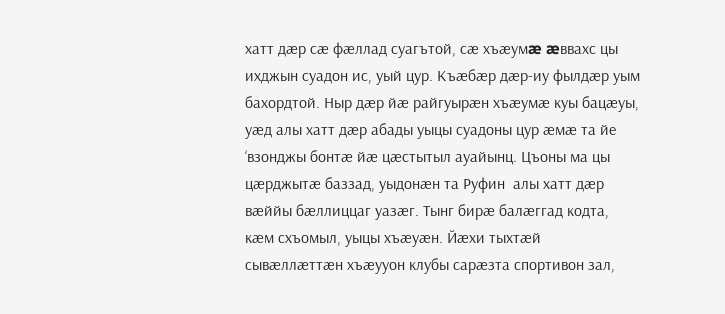хатт дæр сæ фæллад суагътой, сæ хъæумæ æввахс цы ихджын суадон ис, уый цур. Къæбæр дæр-иу фылдæр уым бахордтой. Ныр дæр йæ райгуырæн хъæумæ куы бацæуы, уæд алы хатт дæр абады уыцы суадоны цур æмæ та йе ‘взонджы бонтæ йæ цæстытыл ауайынц. Цъоны ма цы цæрджытæ баззад, уыдонæн та Руфин  алы хатт дæр вæййы бæллиццаг уазæг. Тынг бирæ балæггад кодта, кæм схъомыл, уыцы хъæуæн. Йæхи тыхтæй сывæллæттæн хъæууон клубы сарæзта спортивон зал,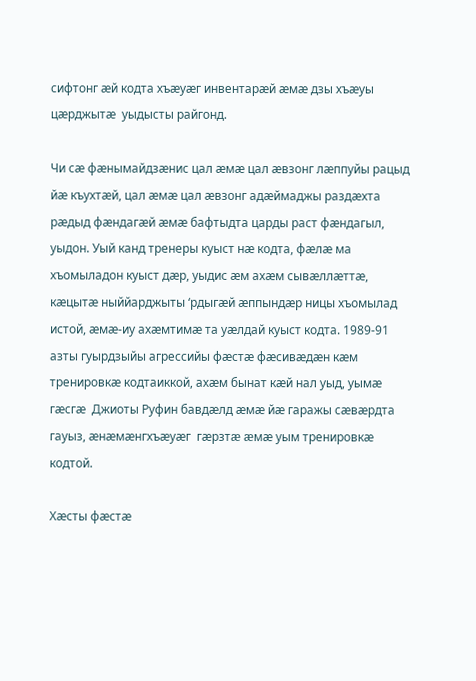сифтонг æй кодта хъæуæг инвентарæй æмæ дзы хъæуы цæрджытæ  уыдысты райгонд.

Чи сæ фæнымайдзæнис цал æмæ цал æвзонг лæппуйы рацыд йæ къухтæй, цал æмæ цал æвзонг адæймаджы раздæхта рæдыд фæндагæй æмæ бафтыдта царды раст фæндагыл, уыдон. Уый канд тренеры куыст нæ кодта, фæлæ ма хъомыладон куыст дæр, уыдис æм ахæм сывæллæттæ, кæцытæ ныййарджыты ‘рдыгæй æппындæр ницы хъомылад истой, æмæ-иу ахæмтимæ та уæлдай куыст кодта. 1989-91 азты гуырдзыйы агрессийы фæстæ фæсивæдæн кæм тренировкæ кодтаиккой, ахæм бынат кæй нал уыд, уымæ гæсгæ  Джиоты Руфин бавдæлд æмæ йæ гаражы сæвæрдта гауыз, æнæмæнгхъæуæг  гæрзтæ æмæ уым тренировкæ кодтой.

Хæсты фæстæ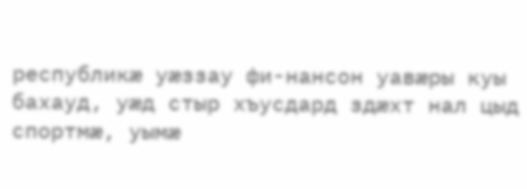республикæ уæззау фи-нансон уавæры куы бахауд, уæд стыр хъусдард здæхт нал цыд спортмæ, уымæ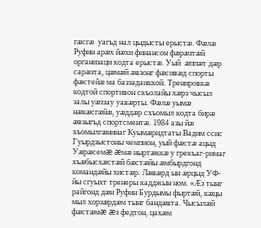гæсгæ  уагъд нал цыдысты ерыстæ. Фæлæ Руфин арæх йæхи финансон фæрæзтæй организаци кодта ерыстæ. Уый  æппæт дæр сарæзта, цæмæй æвзонг фæсивæд спорты фæстейæ ма баззадаиккой. Тренировкæ кодтой спортивон скъолайы хæрз чысыл залы уæззау уавæрты. Фæлæ уымæ нæкæсгæйæ, уæддæр схъомыл кодта бирæ æвзыгъд спортсментæ. 1984 азы йæ хъомылгæнинаг Куымæридтаты Вадим ссис Гуырдзыстоны чемпион, уый фæстæ ацыд Уæрæсемæ æмæ ныртæккæ у грекъаг-римаг хъæбысхæстæй бæстæйы æмбырдгонд командæйы хистæр. Лæвæрд ын æрцыд УФ-йы сгуыхт тренеры кадджын ном. «Æз тынг райгонд дæн Руфин Бурдымы фыртæй, кæцы мыл хорзæрдæм тынг бандæвта. Чысылæй фæстæмæ æз федтон, цахæм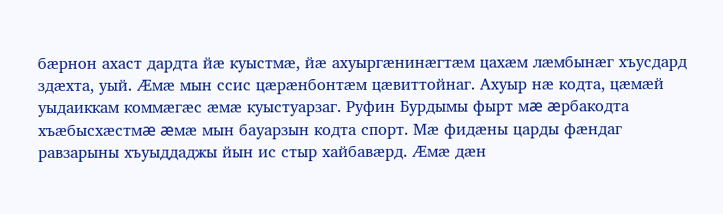бæрнон ахаст дардта йæ куыстмæ, йæ ахуыргæнинæгтæм цахæм лæмбынæг хъусдард здæхта, уый. Æмæ мын ссис цæрæнбонтæм цæвиттойнаг. Ахуыр нæ кодта, цæмæй уыдаиккам коммæгæс æмæ куыстуарзаг. Руфин Бурдымы фырт мæ æрбакодта хъæбысхæстмæ æмæ мын бауарзын кодта спорт. Мæ фидæны царды фæндаг равзарыны хъуыддаджы йын ис стыр хайбавæрд. Æмæ дæн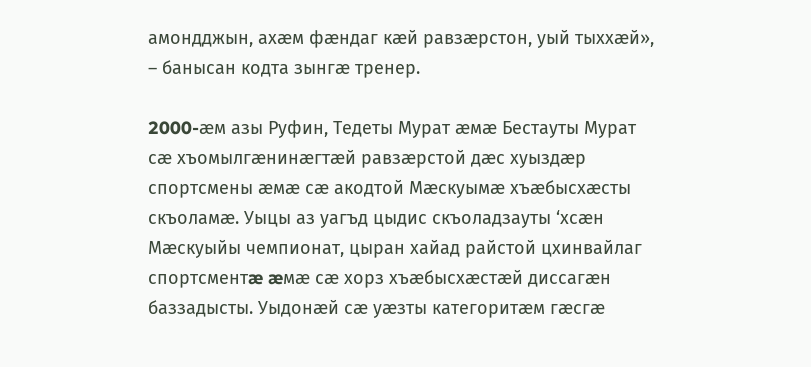амондджын, ахæм фæндаг кæй равзæрстон, уый тыххæй», – банысан кодта зынгæ тренер.

2000-æм азы Руфин, Тедеты Мурат æмæ Бестауты Мурат сæ хъомылгæнинæгтæй равзæрстой дæс хуыздæр спортсмены æмæ сæ акодтой Мæскуымæ хъæбысхæсты скъоламæ. Уыцы аз уагъд цыдис скъоладзауты ‘хсæн Мæскуыйы чемпионат, цыран хайад райстой цхинвайлаг спортсментæ æмæ сæ хорз хъæбысхæстæй диссагæн баззадысты. Уыдонæй сæ уæзты категоритæм гæсгæ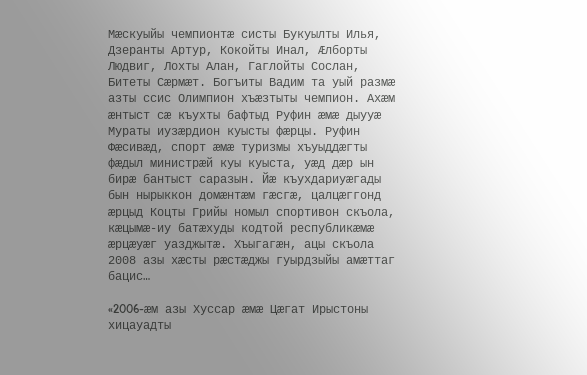Мæскуыйы чемпионтæ систы Букуылты Илья, Дзеранты Артур, Кокойты Инал, Æлборты Людвиг, Лохты Алан, Гаглойты Сослан, Битеты Сæрмæт. Богъиты Вадим та уый размæ азты ссис Олимпион хъæзтыты чемпион. Ахæм æнтыст сæ къухты бафтыд Руфин æмæ дыууæ Мураты иузæрдион куысты фæрцы. Руфин Фæсивæд, спорт æмæ туризмы хъуыддæгты фæдыл министрæй куы куыста, уæд дæр ын бирæ бантыст саразын. Йæ къухдариуæгады бын нырыккон домæнтæм гæсгæ, цалцæггонд æрцыд Коцты Грийы номыл спортивон скъола, кæцымæ-иу батæхуды кодтой республикæмæ æрцæуæг уазджытæ. Хъыгагæн, ацы скъола 2008 азы хæсты рæстæджы гуырдзыйы амæттаг бацис…

«2006-æм азы Хуссар æмæ Цæгат Ирыстоны хицауадты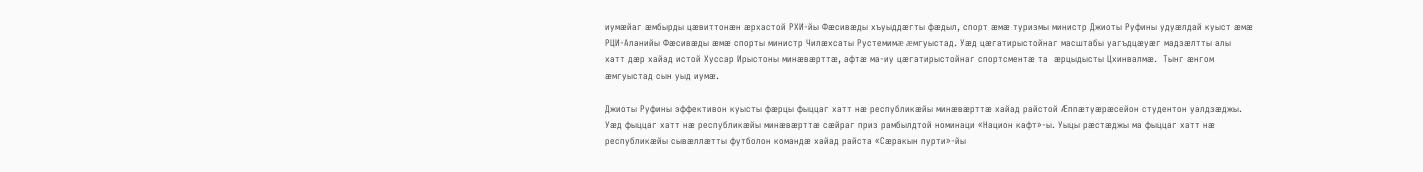иумæйаг æмбырды цæвиттонæн æрхастой РХИ-йы Фæсивæды хъуыддæгты фæдыл, спорт æмæ туризмы министр Джиоты Руфины удуæлдай куыст æмæ РЦИ-Аланийы Фæсивæды æмæ спорты министр Чилæхсаты Рустемимæ æмгуыстад. Уæд цæгатирыстойнаг масштабы уагъдцæуæг мадзæлтты алы хатт дæр хайад истой Хуссар Ирыстоны минæвæрттæ, афтæ ма-иу цæгатирыстойнаг спортсментæ та  æрцыдысты Цхинвалмæ.  Тынг æнгом æмгуыстад сын уыд иумæ.

Джиоты Руфины эффективон куысты фæрцы фыццаг хатт нæ республикæйы минæвæрттæ хайад райстой Æппæтуæрæсейон студентон уалдзæджы. Уæд фыццаг хатт нæ республикæйы минæвæрттæ сæйраг приз рамбылдтой номинаци «Национ кафт»-ы. Уыцы рæстæджы ма фыццаг хатт нæ республикæйы сывæллæтты футболон командæ хайад райста «Сæракын пурти»-йы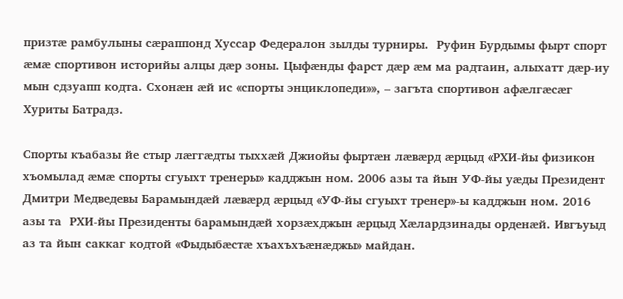призтæ рамбулыны сæраппонд Хуссар Федералон зылды турниры.  Руфин Бурдымы фырт спорт æмæ спортивон историйы алцы дæр зоны. Цыфæнды фарст дæр æм ма радтаин, алыхатт дæр-иу мын сдзуапп кодта. Схонæн æй ис «спорты энциклопеди»», – загъта спортивон афæлгæсæг Хуриты Батрадз.

Спорты къабазы йе стыр лæггæдты тыххæй Джиойы фыртæн лæвæрд æрцыд «РХИ-йы физикон хъомылад æмæ спорты сгуыхт тренеры» кадджын ном. 2006 азы та йын УФ-йы уæды Президент Дмитри Медведевы Барамындæй лæвæрд æрцыд «УФ-йы сгуыхт тренер»-ы кадджын ном. 2016 азы та  РХИ-йы Президенты барамындæй хорзæхджын æрцыд Хæлардзинады орденæй. Ивгъуыд аз та йын саккаг кодтой «Фыдыбæстæ хъахъхъæнæджы» майдан.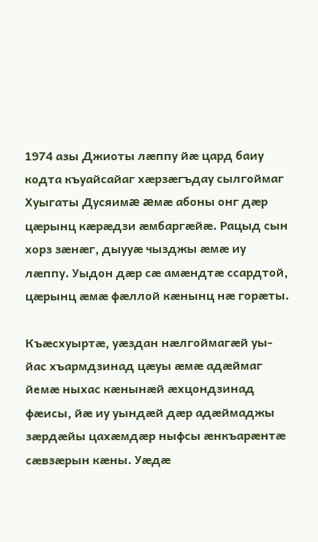1974 азы Джиоты лæппу йæ цард баиу кодта къуайсайаг хæрзæгъдау сылгоймаг Хуыгаты Дусяимæ æмæ абоны онг дæр цæрынц кæрæдзи æмбаргæйæ. Рацыд сын хорз зæнæг, дыууæ чызджы æмæ иу лæппу. Уыдон дæр сæ амæндтæ ссардтой, цæрынц æмæ фæллой кæнынц нæ горæты.

Къæсхуыртæ, уæздан нæлгоймагæй уы-йас хъармдзинад цæуы æмæ адæймаг йемæ ныхас кæнынæй æхцондзинад фæисы, йæ иу уындæй дæр адæймаджы зæрдæйы цахæмдæр ныфсы æнкъарæнтæ сæвзæрын кæны. Уæдæ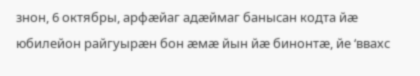знон, 6 октябры, арфæйаг адæймаг банысан кодта йæ юбилейон райгуырæн бон æмæ йын йæ бинонтæ, йе ‘ввахс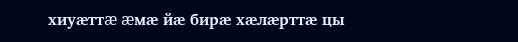хиуæттæ æмæ йæ бирæ хæлæрттæ цы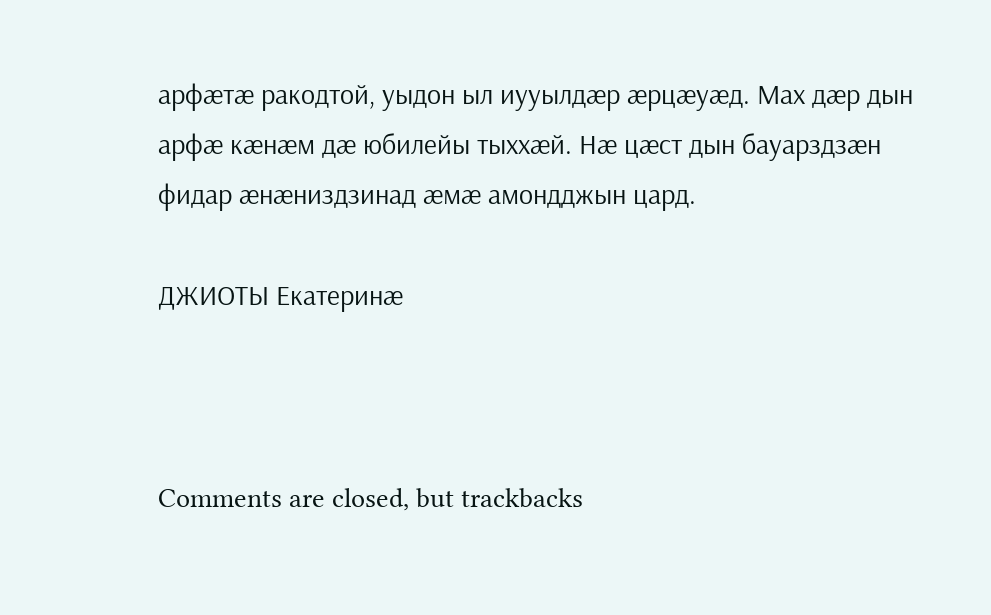арфæтæ ракодтой, уыдон ыл иууылдæр æрцæуæд. Мах дæр дын арфæ кæнæм дæ юбилейы тыххæй. Нæ цæст дын бауарздзæн фидар æнæниздзинад æмæ амондджын цард.

ДЖИОТЫ Екатеринæ



Comments are closed, but trackbacks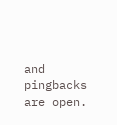and pingbacks are open.